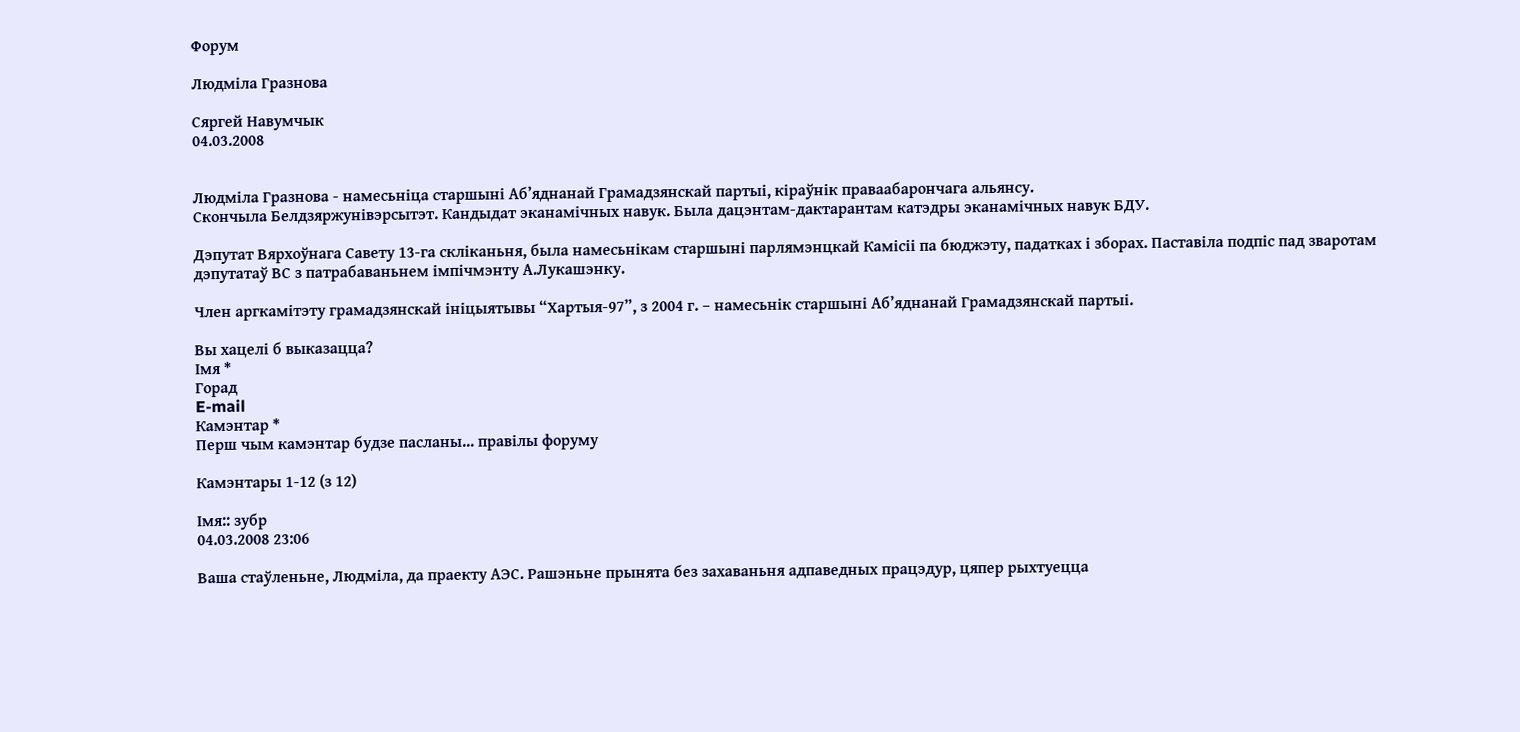Форум

Людміла Гразнова

Сяргей Навумчык
04.03.2008


Людміла Гразнова - намесьніца старшыні Аб’яднанай Грамадзянскай партыі, кіраўнік праваабарончага альянсу.
Скончыла Белдзяржунівэрсытэт. Кандыдат эканамічных навук. Была дацэнтам-дактарантам катэдры эканамічных навук БДУ.

Дэпутат Вярхоўнага Савету 13-га скліканьня, была намесьнікам старшыні парлямэнцкай Камісіі па бюджэту, падатках і зборах. Паставіла подпіс пад зваротам дэпутатаў ВС з патрабаваньнем імпічмэнту А.Лукашэнку.

Член аргкамітэту грамадзянскай ініцыятывы “Хартыя-97”, з 2004 г. – намесьнік старшыні Аб’яднанай Грамадзянскай партыі.

Вы хацелі б выказацца?
Імя *
Горад
E-mail
Камэнтар *
Перш чым камэнтар будзе пасланы... правілы форуму

Камэнтары 1-12 (з 12)

Імя:: зубр
04.03.2008 23:06

Ваша стаўленьне, Людміла, да праекту АЭС. Рашэньне прынята без захаваньня адпаведных працэдур, цяпер рыхтуецца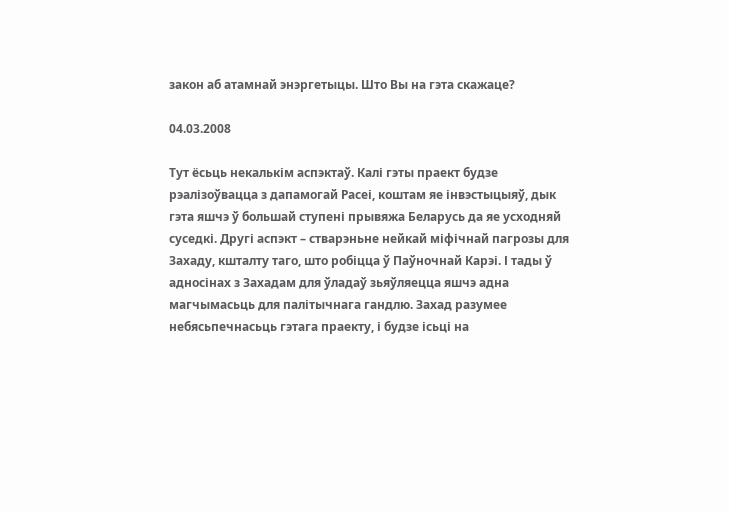закон аб атамнай энэргетыцы. Што Вы на гэта скажаце?

04.03.2008

Тут ёсьць некалькім аспэктаў. Калі гэты праект будзе рэалізоўвацца з дапамогай Расеі, коштам яе інвэстыцыяў, дык гэта яшчэ ў большай ступені прывяжа Беларусь да яе усходняй суседкі. Другі аспэкт – стварэньне нейкай міфічнай пагрозы для Захаду, кшталту таго, што робіцца ў Паўночнай Карэі. І тады ў адносінах з Захадам для ўладаў зьяўляецца яшчэ адна магчымасьць для палітычнага гандлю. Захад разумее небясьпечнасьць гэтага праекту, і будзе ісьці на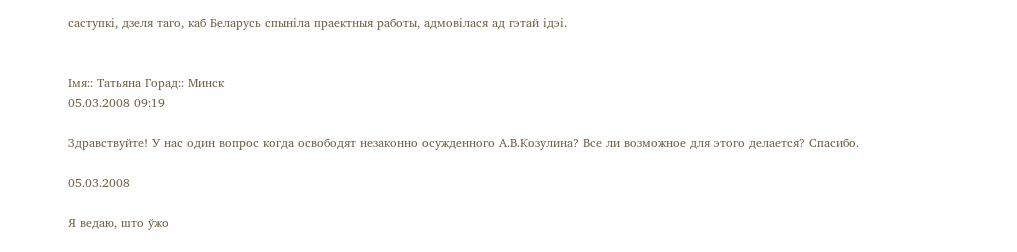саступкі, дзеля таго, каб Беларусь спыніла праектныя работы, адмовілася ад гэтай ідэі.


Імя:: Татьяна Горад:: Минск
05.03.2008 09:19

Здравствуйте! У нас один вопрос когда освободят незаконно осужденного А.В.Козулина? Все ли возможное для этого делается? Спасибо.

05.03.2008

Я ведаю, што ўжо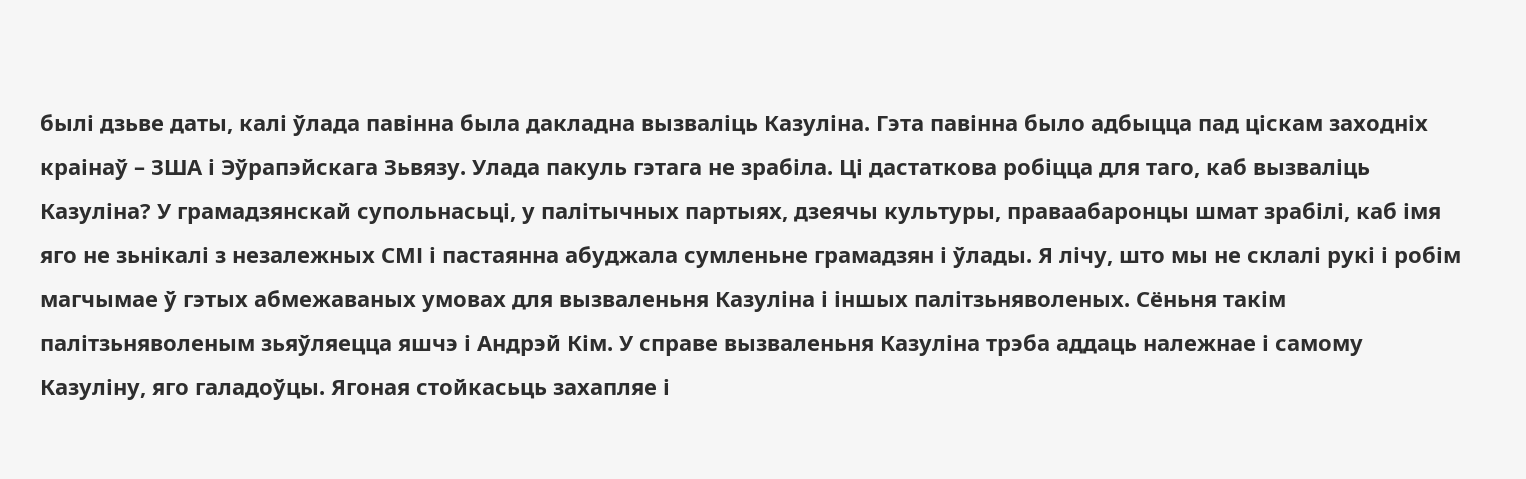былі дзьве даты, калі ўлада павінна была дакладна вызваліць Казуліна. Гэта павінна было адбыцца пад ціскам заходніх краінаў – ЗША і Эўрапэйскага Зьвязу. Улада пакуль гэтага не зрабіла. Ці дастаткова робіцца для таго, каб вызваліць Казуліна? У грамадзянскай супольнасьці, у палітычных партыях, дзеячы культуры, праваабаронцы шмат зрабілі, каб імя яго не зьнікалі з незалежных СМІ і пастаянна абуджала сумленьне грамадзян і ўлады. Я лічу, што мы не склалі рукі і робім магчымае ў гэтых абмежаваных умовах для вызваленьня Казуліна і іншых палітзьняволеных. Сёньня такім палітзьняволеным зьяўляецца яшчэ і Андрэй Кім. У справе вызваленьня Казуліна трэба аддаць належнае і самому Казуліну, яго галадоўцы. Ягоная стойкасьць захапляе і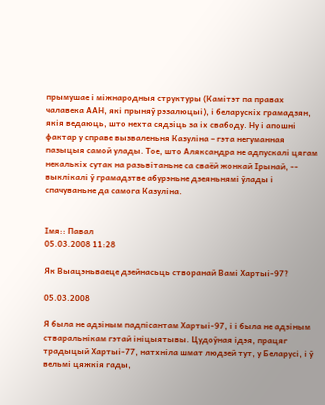прымушае і міжнародныя структуры (Камітэт па правах чалавека ААН, які прыняў рэзалюцыі), і беларускіх грамадзян, якія ведаюць, што нехта сядзіць за іх свабоду. Ну і апошні фактар у справе вызваленьня Казуліна – гэта негуманная пазыцыя самой улады. Тое, што Аляксандра не адпускалі цягам некалькіх сутак на разьвітаньне са сваёй жонкай Ірынай, -- выклікалі ў грамадзтве абурэньне дзеяньнямі ўлады і спачуваньне да самога Казуліна.


Імя:: Павал
05.03.2008 11:28

Як Выацэньваеце дзейнасьць створанай Вамі Хартыі-97?

05.03.2008

Я была не адзіным падпісантам Хартыі-97, і і была не адзіным стваральнікам гэтай ініцыятывы. Цудоўная ідэя, працяг традыцый Хартыі-77, натхніла шмат людзей тут, у Беларусі, і ў вельмі цяжкія гады,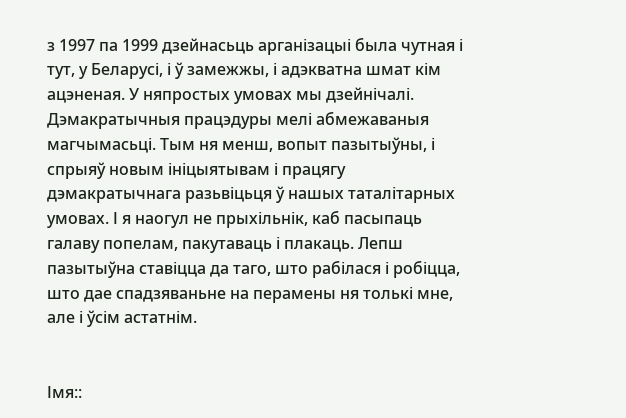з 1997 па 1999 дзейнасьць арганізацыі была чутная і тут, у Беларусі, і ў замежжы, і адэкватна шмат кім ацэненая. У няпростых умовах мы дзейнічалі. Дэмакратычныя працэдуры мелі абмежаваныя магчымасьці. Тым ня менш, вопыт пазытыўны, і спрыяў новым ініцыятывам і працягу дэмакратычнага разьвіцьця ў нашых таталітарных умовах. І я наогул не прыхільнік, каб пасыпаць галаву попелам, пакутаваць і плакаць. Лепш пазытыўна ставіцца да таго, што рабілася і робіцца, што дае спадзяваньне на перамены ня толькі мне, але і ўсім астатнім.


Імя::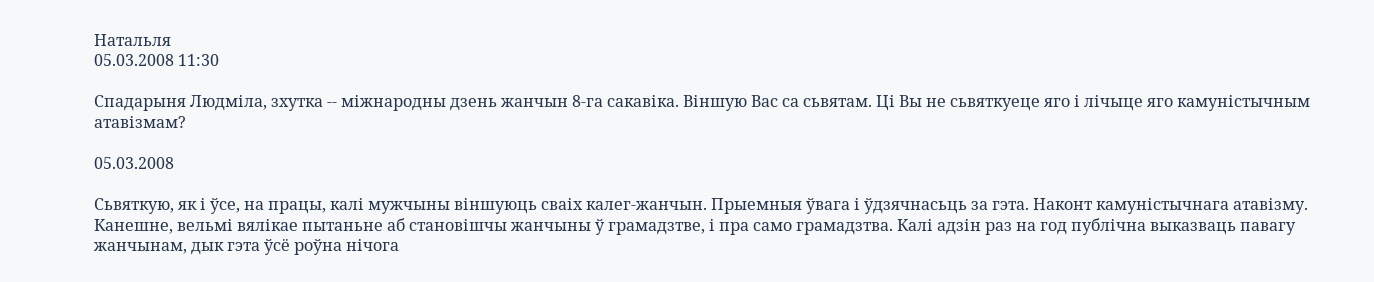Натальля
05.03.2008 11:30

Спадарыня Людміла, зхутка -- міжнародны дзень жанчын 8-га сакавіка. Віншую Вас са сьвятам. Ці Вы не сьвяткуеце яго і лічыце яго камуністычным атавізмам?

05.03.2008

Сьвяткую, як і ўсе, на працы, калі мужчыны віншуюць сваіх калег-жанчын. Прыемныя ўвага і ўдзячнасьць за гэта. Наконт камуністычнага атавізму. Канешне, вельмі вялікае пытаньне аб становішчы жанчыны ў грамадзтве, і пра само грамадзтва. Калі адзін раз на год публічна выказваць павагу жанчынам, дык гэта ўсё роўна нічога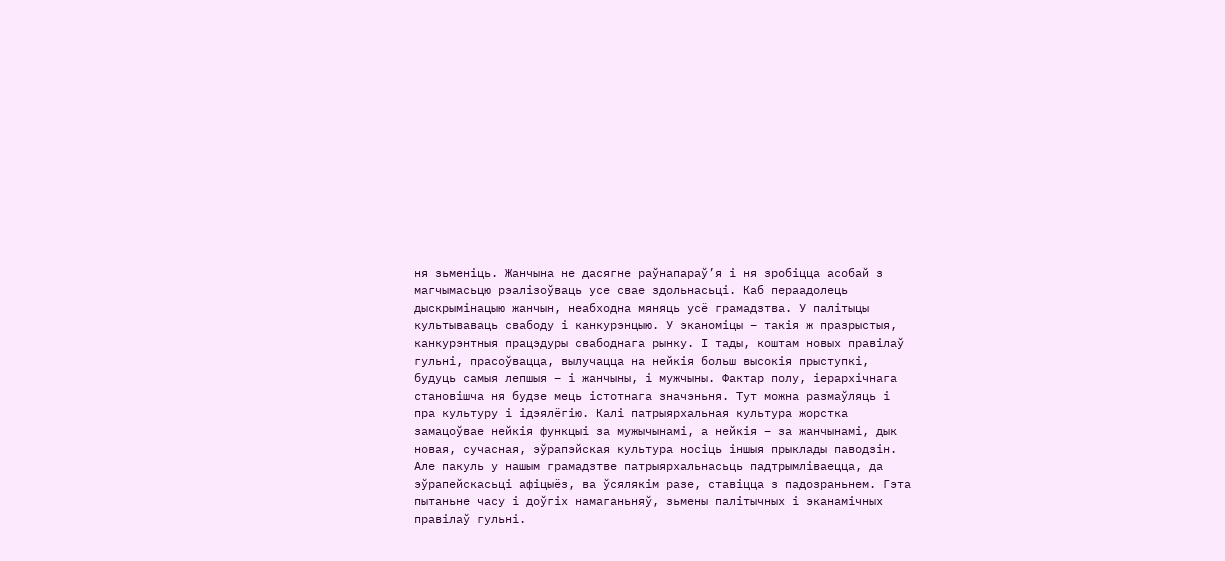ня зьменіць. Жанчына не дасягне раўнапараў’я і ня зробіцца асобай з магчымасьцю рэалізоўваць усе свае здольнасьці. Каб пераадолець дыскрымінацыю жанчын, неабходна мяняць усё грамадзтва. У палітыцы культываваць свабоду і канкурэнцыю. У эканоміцы – такія ж празрыстыя, канкурэнтныя працэдуры свабоднага рынку. І тады, коштам новых правілаў гульні, прасоўвацца, вылучацца на нейкія больш высокія прыступкі, будуць самыя лепшыя – і жанчыны, і мужчыны. Фактар полу, іерархічнага становішча ня будзе мець істотнага значэньня. Тут можна размаўляць і пра культуру і ідэялёгію. Калі патрыярхальная культура жорстка замацоўвае нейкія функцыі за мужычынамі, а нейкія – за жанчынамі, дык новая, сучасная, эўрапэйская культура носіць іншыя прыклады паводзін. Але пакуль у нашым грамадзтве патрыярхальнасьць падтрымліваецца, да эўрапейскасьці афіцыёз, ва ўсялякім разе, ставіцца з падозраньнем. Гэта пытаньне часу і доўгіх намаганьняў, зьмены палітычных і эканамічных правілаў гульні.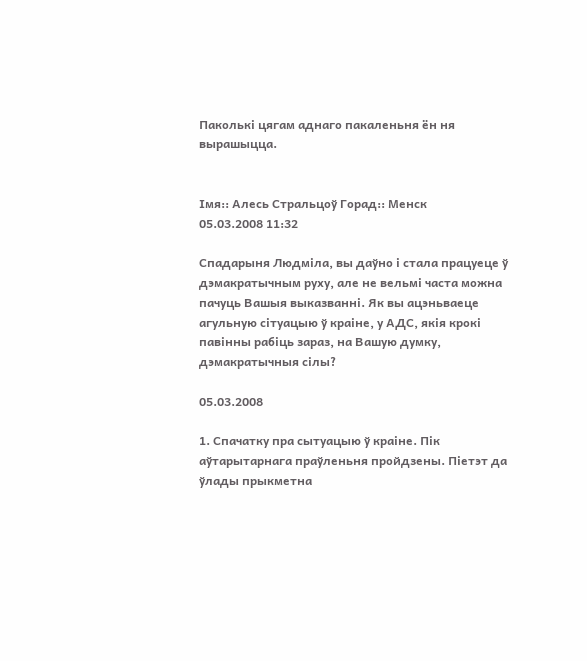Паколькі цягам аднаго пакаленьня ён ня вырашыцца.


Імя:: Алесь Стральцоў Горад:: Менск
05.03.2008 11:32

Спадарыня Людміла, вы даўно і стала працуеце ў дэмакратычным руху, але не вельмі часта можна пачуць Вашыя выказванні. Як вы ацэньваеце агульную сітуацыю ў краіне, у АДС, якія крокі павінны рабіць зараз, на Вашую думку, дэмакратычныя сілы?

05.03.2008

1. Спачатку пра сытуацыю ў краіне. Пік аўтарытарнага праўленьня пройдзены. Піетэт да ўлады прыкметна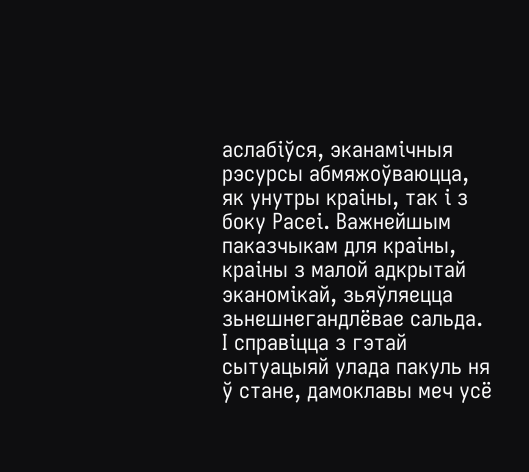аслабіўся, эканамічныя рэсурсы абмяжоўваюцца, як унутры краіны, так і з боку Расеі. Важнейшым паказчыкам для краіны, краіны з малой адкрытай эканомікай, зьяўляецца зьнешнегандлёвае сальда. І справіцца з гэтай сытуацыяй улада пакуль ня ў стане, дамоклавы меч усё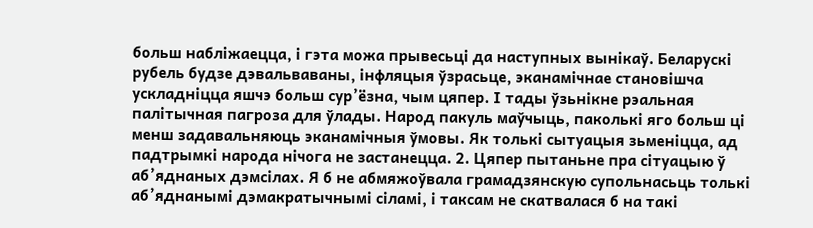больш набліжаецца, і гэта можа прывесьці да наступных вынікаў. Беларускі рубель будзе дэвальваваны, інфляцыя ўзрасьце, эканамічнае становішча ускладніцца яшчэ больш сур’ёзна, чым цяпер. І тады ўзьнікне рэальная палітычная пагроза для ўлады. Народ пакуль маўчыць, паколькі яго больш ці менш задавальняюць эканамічныя ўмовы. Як толькі сытуацыя зьменіцца, ад падтрымкі народа нічога не застанецца. 2. Цяпер пытаньне пра сітуацыю ў аб’яднаных дэмсілах. Я б не абмяжоўвала грамадзянскую супольнасьць толькі аб’яднанымі дэмакратычнымі сіламі, і таксам не скатвалася б на такі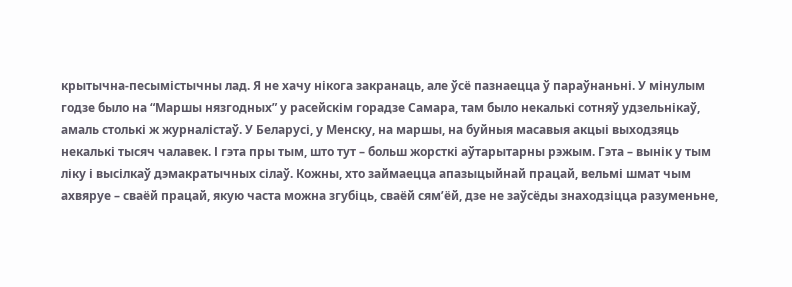крытычна-песымістычны лад. Я не хачу нікога закранаць, але ўсё пазнаецца ў параўнаньні. У мінулым годзе было на “Маршы нязгодных” у расейскім горадзе Самара, там было некалькі сотняў удзельнікаў, амаль столькі ж журналістаў. У Беларусі, у Менску, на маршы, на буйныя масавыя акцыі выходзяць некалькі тысяч чалавек. І гэта пры тым, што тут – больш жорсткі аўтарытарны рэжым. Гэта – вынік у тым ліку і высілкаў дэмакратычных сілаў. Кожны, хто займаецца апазыцыйнай працай, вельмі шмат чым ахвяруе – сваёй працай, якую часта можна згубіць, сваёй сям’ёй, дзе не заўсёды знаходзіцца разуменьне,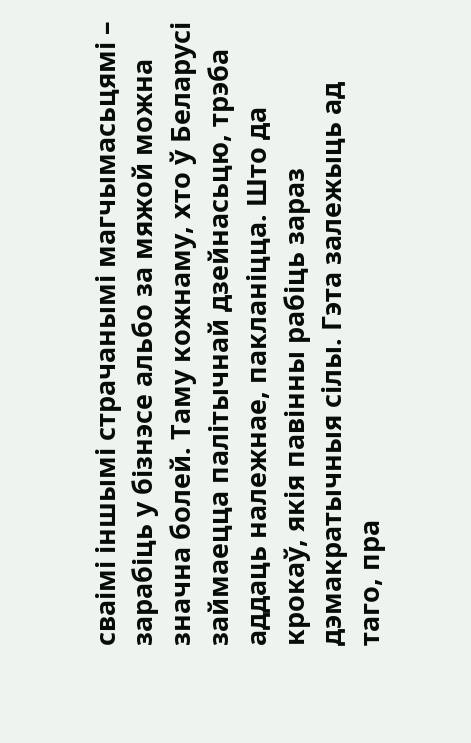сваімі іншымі страчанымі магчымасьцямі – зарабіць у бізнэсе альбо за мяжой можна значна болей. Таму кожнаму, хто ў Беларусі займаецца палітычнай дзейнасьцю, трэба аддаць належнае, пакланіцца. Што да крокаў, якія павінны рабіць зараз дэмакратычныя сілы. Гэта залежыць ад таго, пра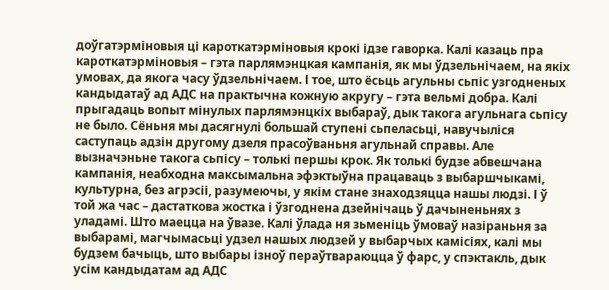доўгатэрміновыя ці кароткатэрміновыя крокі ідзе гаворка. Калі казаць пра кароткатэрміновыя – гэта парлямэнцкая кампанія, як мы ўдзельнічаем, на якіх умовах, да якога часу ўдзельнічаем. І тое, што ёсьць агульны сьпіс узгодненых кандыдатаў ад АДС на практычна кожную акругу – гэта вельмі добра. Калі прыгадаць вопыт мінулых парлямэнцкіх выбараў, дык такога агульнага сьпісу не было. Сёньня мы дасягнулі большай ступені сьпеласьці, навучыліся саступаць адзін другому дзеля прасоўваньня агульнай справы. Але вызначэньне такога сьпісу – толькі першы крок. Як толькі будзе абвешчана кампанія, неабходна максымальна эфэктыўна працаваць з выбаршчыкамі, культурна, без агрэсіі, разумеючы, у якім стане знаходзяцца нашы людзі. І ў той жа час – дастаткова жостка і ўзгоднена дзейнічаць ў дачыненьнях з уладамі. Што маецца на ўвазе. Калі ўлада ня зьменіць ўмоваў назіраньня за выбарамі, магчымасьці удзел нашых людзей у выбарчых камісіях, калі мы будзем бачыць, што выбары ізноў пераўтвараюцца ў фарс, у спэктакль, дык усім кандыдатам ад АДС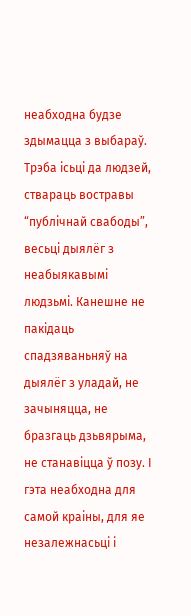неабходна будзе здымацца з выбараў. Трэба ісьці да людзей, ствараць востравы “публічнай свабоды”, весьці дыялёг з неабыякавымі людзьмі. Канешне не пакідаць спадзяваньняў на дыялёг з уладай, не зачыняцца, не бразгаць дзьвярыма, не станавіцца ў позу. І гэта неабходна для самой краіны, для яе незалежнасьці і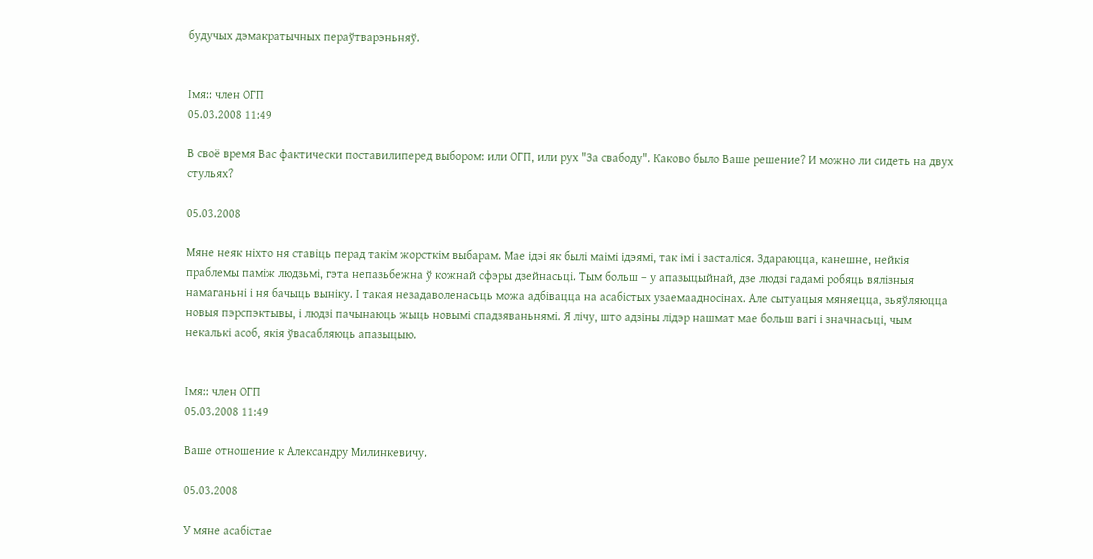будучых дэмакратычных пераўтварэньняў.


Імя:: член ОГП
05.03.2008 11:49

В своё время Вас фактически поставилиперед выбором: или ОГП, или рух "За свабоду". Каково было Ваше решение? И можно ли сидеть на двух стульях?

05.03.2008

Мяне неяк ніхто ня ставіць перад такім жорсткім выбарам. Мае ідэі як былі маімі ідэямі, так імі і засталіся. Здараюцца, канешне, нейкія праблемы паміж людзьмі, гэта непазьбежна ў кожнай сфэры дзейнасьці. Тым больш – у апазыцыйнай, дзе людзі гадамі робяць вялізныя намаганьні і ня бачыць выніку. І такая незадаволенасьць можа адбівацца на асабістых узаемаадносінах. Але сытуацыя мяняецца, зьяўляюцца новыя пэрспэктывы, і людзі пачынаюць жыць новымі спадзяваньнямі. Я лічу, што адзіны лідэр нашмат мае больш вагі і значнасьці, чым некалькі асоб, якія ўвасабляюць апазыцыю.


Імя:: член ОГП
05.03.2008 11:49

Ваше отношение к Александру Милинкевичу.

05.03.2008

У мяне асабістае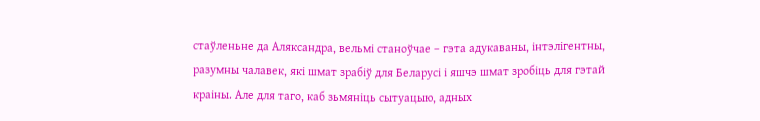стаўленьне да Аляксандра, вельмі станоўчае – гэта адукаваны, інтэлігентны, разумны чалавек, які шмат зрабіў для Беларусі і яшчэ шмат зробіць для гэтай краіны. Але для таго, каб зьмяніць сытуацыю, адных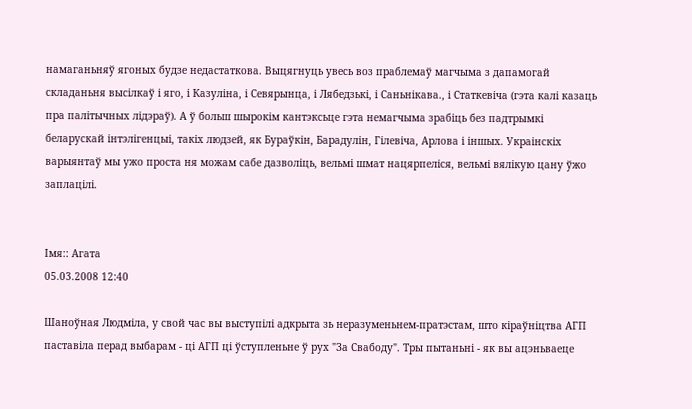намаганьняў ягоных будзе недастаткова. Выцягнуць увесь воз праблемаў магчыма з дапамогай складаньня высілкаў і яго, і Казуліна, і Севярынца, і Лябедзькі, і Саньнікава., і Статкевіча (гэта калі казаць пра палітычных лідэраў). А ў больш шырокім кантэксьце гэта немагчыма зрабіць без падтрымкі беларускай інтэлігенцыі, такіх людзей, як Бураўкін, Барадулін, Гілевіча, Арлова і іншых. Украінскіх варыянтаў мы ужо проста ня можам сабе дазволіць, вельмі шмат нацярпеліся, вельмі вялікую цану ўжо заплацілі.


Імя:: Агата
05.03.2008 12:40

Шаноўная Людміла, у свой час вы выступілі адкрыта зь неразуменьнем-пратэстам, што кіраўніцтва АГП паставіла перад выбарам - ці АГП ці ўступленьне ў рух "За Свабоду". Тры пытаньні - як вы ацэньваеце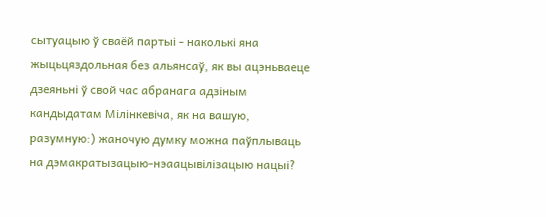сытуацыю ў сваёй партыі - наколькі яна жыцьцяздольная без альянсаў, як вы ацэньваеце дзеяньні ў свой час абранага адзіным кандыдатам Мілінкевіча, як на вашую, разумную:) жаночую думку можна паўплываць на дэмакратызацыю-нэаацывілізацыю нацыі?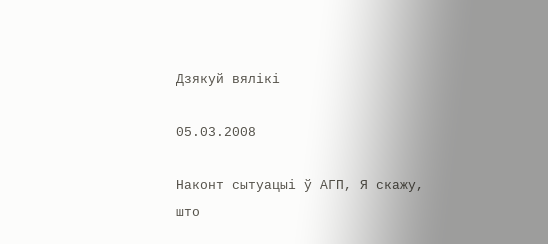Дзякуй вялікі

05.03.2008

Наконт сытуацыі ў АГП, Я скажу, што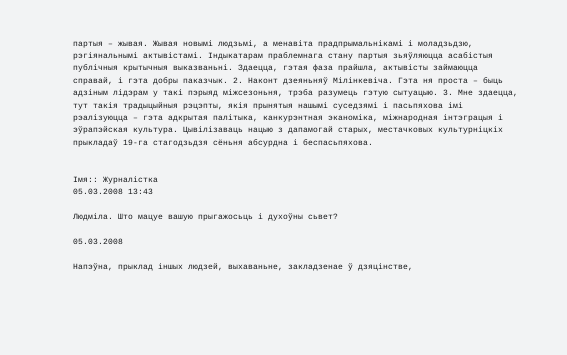партыя – жывая. Жывая новымі людзьмі, а менавіта прадпрымальнікамі і моладзьдзю, рэгіянальнымі актывістамі. Індыкатарам праблемнага стану партыя зьяўляюцца асабістыя публічныя крытычныя выказваньні. Здаецца, гэтая фаза прайшла, актывісты займаюцца справай, і гэта добры паказчык. 2. Наконт дзеяньняў Мілінкевіча. Гэта ня проста – быць адзіным лідэрам у такі пэрыяд міжсезоньня, трэба разумець гэтую сытуацыю. 3. Мне здаецца, тут такія традыцыйныя рэцэпты, якія прынятыя нашымі суседзямі і пасьпяхова імі рэалізуюцца – гэта адкрытая палітыка, канкурэнтная эканоміка, міжнародная інтэграцыя і эўрапэйская культура. Цывілізаваць нацыю з дапамогай старых, местачковых культурніцкіх прыкладаў 19-га стагодзьдзя сёньня абсурдна і беспасьпяхова.


Імя:: Журналістка
05.03.2008 13:43

Людміла. Што мацуе вашую прыгажосьць і духоўны сьвет?

05.03.2008

Напэўна, прыклад іншых людзей, выхаваньне, закладзенае ў дзяцінстве,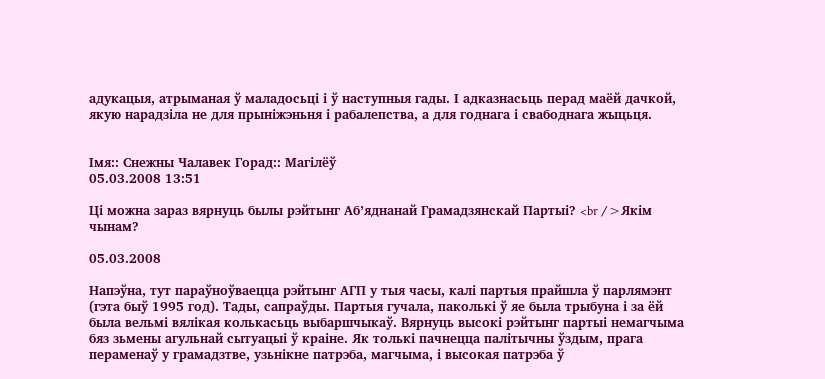адукацыя, атрыманая ў маладосьці і ў наступныя гады. І адказнасьць перад маёй дачкой, якую нарадзіла не для прыніжэньня і рабалепства, а для годнага і свабоднага жыцьця.


Імя:: Снежны Чалавек Горад:: Магiлёў
05.03.2008 13:51

Цi можна зараз вярнуць былы рэйтынг Аб’яднанай Грамадзянскай Партыі? <br />Якiм чынам?

05.03.2008

Напэўна, тут параўноўваецца рэйтынг АГП у тыя часы, калі партыя прайшла ў парлямэнт (гэта быў 1995 год). Тады, сапраўды. Партыя гучала, паколькі ў яе была трыбуна і за ёй была вельмі вялікая колькасьць выбаршчыкаў. Вярнуць высокі рэйтынг партыі немагчыма бяз зьмены агульнай сытуацыі ў краіне. Як толькі пачнецца палітычны ўздым, прага пераменаў у грамадзтве, узьнікне патрэба, магчыма, і высокая патрэба ў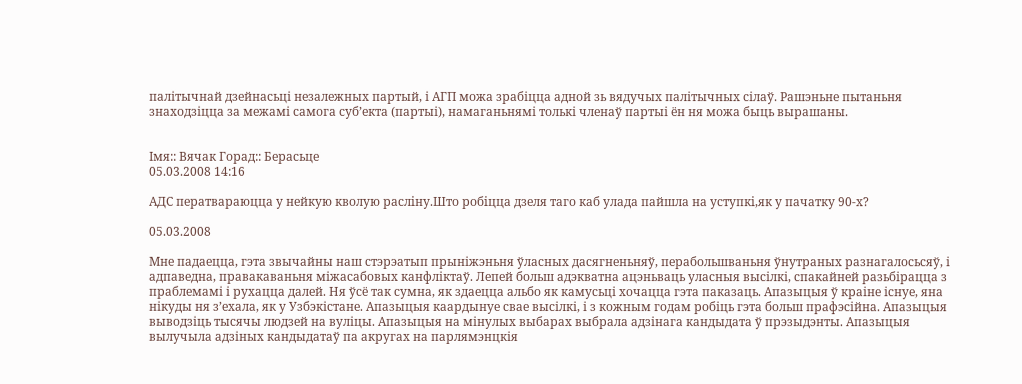палітычнай дзейнасьці незалежных партый, і АГП можа зрабіцца адной зь вядучых палітычных сілаў. Рашэньне пытаньня знаходзіцца за межамі самога суб’екта (партыі), намаганьнямі толькі членаў партыі ён ня можа быць вырашаны.


Імя:: Вячак Горад:: Берасьце
05.03.2008 14:16

АДС ператвараюцца у нейкую кволую раслiну.Што робiцца дзеля таго каб улада пайшла на уступкi,як у пачатку 90-х?

05.03.2008

Мне падаецца, гэта звычайны наш стэрэатып прыніжэньня ўласных дасягненьняў, перабольшваньня ўнутраных разнагалосьсяў, і адпаведна, правакаваньня міжасабовых канфліктаў. Лепей больш адэкватна ацэньваць уласныя высілкі, спакайней разьбірацца з праблемамі і рухацца далей. Ня ўсё так сумна, як здаецца альбо як камусьці хочацца гэта паказаць. Апазыцыя ў краіне існуе, яна нікуды ня з’ехала, як у Узбэкістане. Апазыцыя каардынуе свае высілкі, і з кожным годам робіць гэта больш прафэсійна. Апазыцыя выводзіць тысячы людзей на вуліцы. Апазыцыя на мінулых выбарах выбрала адзінага кандыдата ў прэзыдэнты. Апазыцыя вылучыла адзіных кандыдатаў па акругах на парлямэнцкія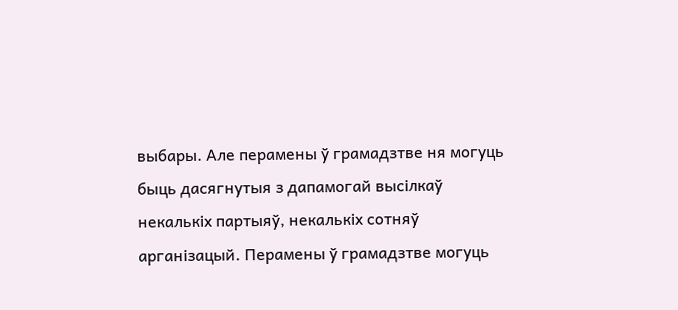выбары. Але перамены ў грамадзтве ня могуць быць дасягнутыя з дапамогай высілкаў некалькіх партыяў, некалькіх сотняў арганізацый. Перамены ў грамадзтве могуць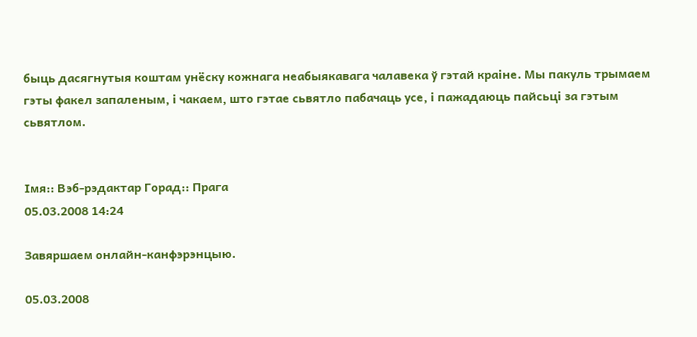быць дасягнутыя коштам унёску кожнага неабыякавага чалавека ў гэтай краіне. Мы пакуль трымаем гэты факел запаленым, і чакаем, што гэтае сьвятло пабачаць усе, і пажадаюць пайсьці за гэтым сьвятлом.


Імя:: Вэб-рэдактар Горад:: Прага
05.03.2008 14:24

Завяршаем онлайн-канфэрэнцыю.

05.03.2008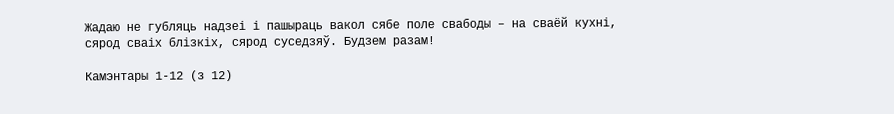Жадаю не губляць надзеі і пашыраць вакол сябе поле свабоды – на сваёй кухні, сярод сваіх блізкіх, сярод суседзяў. Будзем разам!

Камэнтары 1-12 (з 12)